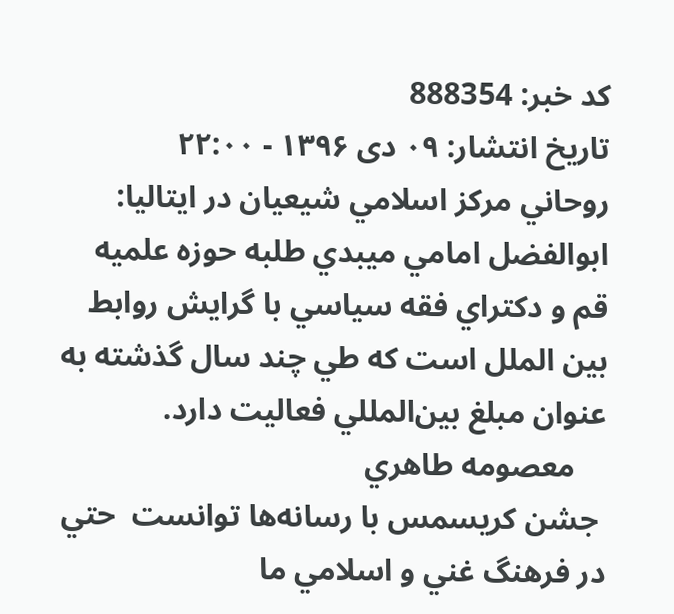کد خبر: 888354
تاریخ انتشار: ۰۹ دی ۱۳۹۶ - ۲۲:۰۰
روحاني مركز اسلامي شيعيان در ايتاليا:
ابوالفضل امامي ميبدي طلبه حوزه علميه قم و دكتراي فقه سياسي با گرايش روابط بين الملل است كه طي چند سال گذشته به عنوان مبلغ بين‌المللي فعاليت دارد.
    معصومه طاهري
 جشن كريسمس با رسانه‌ها توانست  حتي در فرهنگ غني و اسلامي ما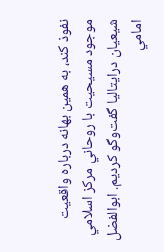نفوذ كند، به همين بهانه درباره واقعيت موجود مسيحيت با روحاني مركز اسلامي شيعيان درايتاليا گفت‌وگو كرديم. ابوالفضل امامي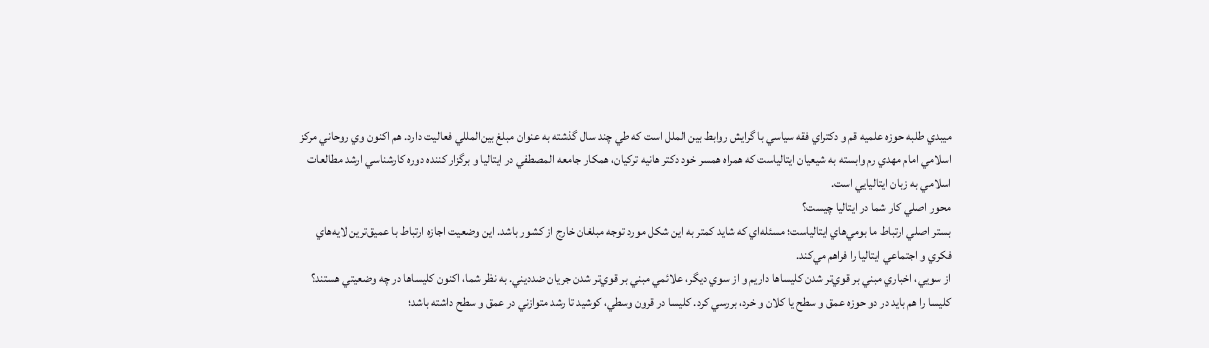ميبدي طلبه حوزه علميه قم و دكتراي فقه سياسي با گرايش روابط بين الملل است كه طي چند سال گذشته به عنوان مبلغ بين‌المللي فعاليت دارد. هم اكنون وي روحاني مركز اسلامي امام مهدي رم وابسته به شيعيان ايتالياست كه همراه همسر خود دكتر هانيه تركيان، همكار جامعه المصطفي در ايتاليا و برگزار كننده دوره كارشناسي ارشد مطالعات اسلامي به زبان ايتاليايي است.
محور اصلي كار شما در ايتاليا چيست؟
بستر اصلي ارتباط ما بومي‌هاي ايتالياست؛ مسئله‌اي كه شايد كمتر به اين شكل مورد توجه مبلغان خارج از كشور باشد. اين وضعيت اجازه ارتباط با عميق‌ترين لايه‌هاي فكري و اجتماعي ايتاليا را فراهم مي‌كند.
از سويي، اخباري مبني بر قوي‌تر شدن كليساها داريم و از سوي ديگر، علائمي مبني بر قوي‌تر شدن جريان ضدديني. به نظر شما، اكنون كليساها در چه وضعيتي هستند؟
كليسا را هم بايد در دو حوزه عمق و سطح يا كلان و خرد، بررسي كرد. كليسا در قرون وسطي، كوشيد تا رشد متوازني در عمق و سطح داشته باشد؛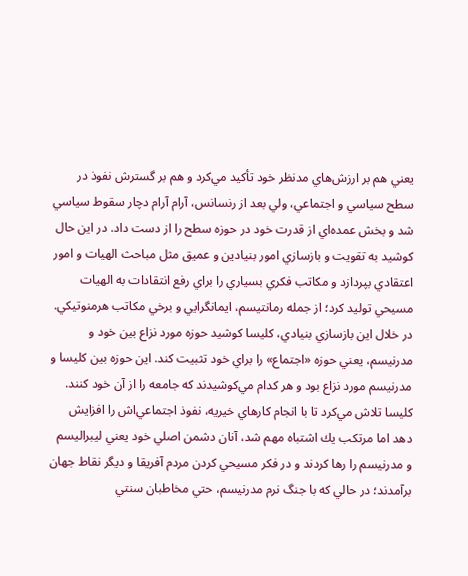يعني هم بر ارزش‌هاي مدنظر خود تأكيد مي‌كرد و هم بر گسترش نفوذ در سطح سياسي و اجتماعي، ولي بعد از رنسانس، آرام آرام دچار سقوط سياسي شد و بخش عمده‌اي از قدرت خود در حوزه سطح را از دست داد. در اين حال كوشيد به تقويت و بازسازي امور بنيادين و عميق مثل مباحث الهيات و امور اعتقادي بپردازد و مكاتب فكري بسياري را براي رفع انتقادات به الهيات مسيحي توليد كرد؛ از جمله رمانتيسم، ايمانگرايي و برخي مكاتب هرمنوتيكي. در خلال اين بازسازي بنيادي، كليسا كوشيد حوزه مورد نزاع بين خود و مدرنيسم، يعني حوزه «اجتماع» را براي خود تثبيت كند. اين حوزه بين كليسا و مدرنيسم مورد نزاع بود و هر كدام مي‌كوشيدند كه جامعه را از آن خود كنند. كليسا تلاش مي‌كرد تا با انجام كارهاي خيريه، نفوذ اجتماعي‌اش را افزايش دهد اما مرتكب يك اشتباه مهم شد، آنان دشمن اصلي خود يعني ليبراليسم و مدرنيسم را رها كردند و در فكر مسيحي كردن مردم آفريقا و ديگر نقاط جهان برآمدند؛ در حالي كه با جنگ نرم مدرنيسم، حتي مخاطبان سنتي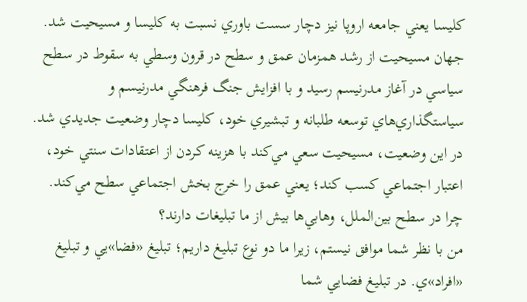كليسا يعني جامعه اروپا نيز دچار سست باوري نسبت به كليسا و مسيحيت شد. جهان مسيحيت از رشد همزمان عمق و سطح در قرون وسطي به سقوط در سطح سياسي در آغاز مدرنيسم رسيد و با افزايش جنگ فرهنگي مدرنيسم و سياستگذاري‌هاي توسعه طلبانه و تبشيري خود، كليسا دچار وضعيت جديدي شد. در اين وضعيت، مسيحيت سعي مي‌كند با هزينه كردن از اعتقادات سنتي خود، اعتبار اجتماعي كسب كند؛ يعني عمق را خرج بخش اجتماعي سطح مي‌كند.
چرا در سطح بين‌الملل، وهابي‌ها بيش از ما تبليغات دارند؟
من با نظر شما موافق نيستم، زيرا ما دو نوع تبليغ داريم؛ تبليغ «فضا»يي و تبليغ «افراد»ي. در تبليغ فضايي شما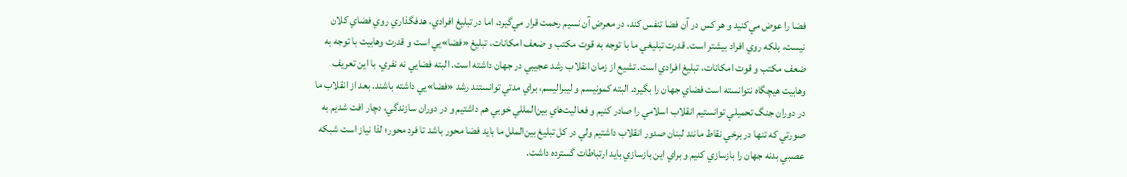فضا را عوض مي‌كنيد و هر كس در آن فضا تنفس كند، در معرض آن نسيم رحمت قرار مي‌گيرد، اما در تبليغ افرادي، هدفگذاري روي فضاي كلان نيست، بلكه روي افراد بيشتر است. قدرت تبليغي ما با توجه به قوت مكتب و ضعف امكانات، تبليغ «فضا»يي است و قدرت وهابيت با توجه به ضعف مكتب و قوت امكانات، تبليغ افرادي است. تشيع از زمان انقلاب رشد عجيبي در جهان داشته است. البته فضايي نه نفري. با اين تعريف وهابيت هيچگاه نتوانسته است فضاي جهان را بگيرد. البته كمونيسم و ليبراليسم، براي مدتي توانستند رشد «فضا»يي داشته باشند. بعد از انقلاب ما در دوران جنگ تحميلي توانستيم انقلاب اسلامي را صادر كنيم و فعاليت‌هاي بين‌المللي خوبي هم داشتيم و در دوران سازندگي، دچار افت شديم به صورتي كه تنها در برخي نقاط مانند لبنان صدور انقلاب داشتيم ولي در كل تبليغ بين‌الملل ما بايد فضا محور باشد تا فرد محور؛ لذا نياز است شبكه عصبي بدنه جهان را بازسازي كنيم و براي اين بازسازي بايد ارتباطات گسترده داشت.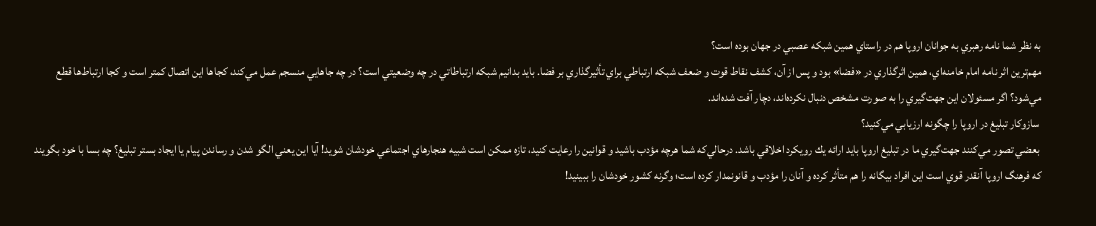به نظر شما نامه رهبري به جوانان اروپا هم در راستاي همين شبكه عصبي در جهان بوده است؟
مهم‌ترين اثر نامه امام خامنه‌اي، همين اثرگذاري در «فضا» بود و پس از آن، كشف نقاط قوت و ضعف شبكه ارتباطي براي تأثيرگذاري بر فضا. بايد بدانيم شبكه ارتباطاتي در چه وضعيتي است؟ در چه جاهايي منسجم عمل مي‌كند، كجاها اين اتصال كمتر است و كجا ارتباط‌ها قطع مي‌شود؟ اگر مسئولان اين جهت‌گيري را به صورت مشخص دنبال نكرده‌اند، دچار آفت شده‌اند.
 سازوكار تبليغ در اروپا را چگونه ارزيابي مي‌كنيد؟
 بعضي تصور مي‌كنند جهت‌گيري ما در تبليغ اروپا بايد ارائه يك رويكرد اخلاقي باشد. درحالي‌كه شما هرچه مؤدب باشيد و قوانين را رعايت كنيد، تازه ممكن است شبيه هنجارهاي اجتماعي خودشان شويد! آيا اين يعني الگو شدن و رساندن پيام يا ايجاد بستر تبليغ؟ چه بسا با خود بگويند كه فرهنگ اروپا آنقدر قوي است اين افراد بيگانه را هم متأثر كرده و آنان را مؤدب و قانونمدار كرده است؛ وگرنه كشور خودشان را ببينيد!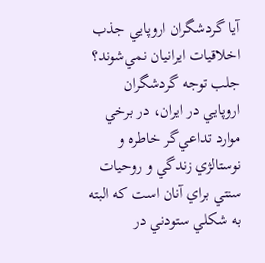آيا گردشگران اروپايي جذب اخلاقيات ايرانيان نمي‌‌‌‌‌‌‌‌شوند؟
جلب توجه گردشگران اروپايي در ايران، در برخي موارد تداعي‌گر خاطره و نوستالژي زندگي و روحيات سنتي براي آنان است كه البته به شكلي ستودني در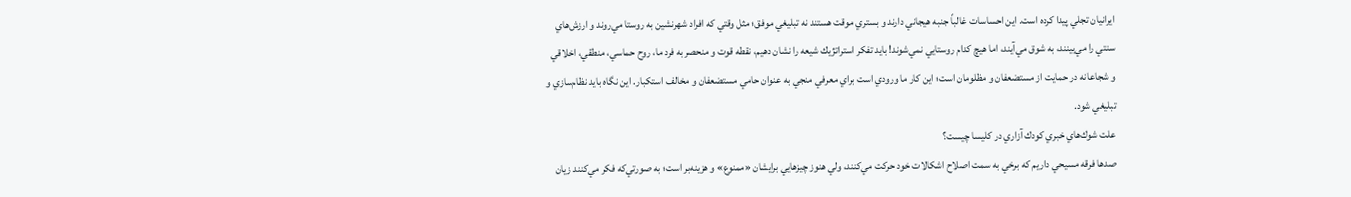ايرانيان تجلي پيدا كرده است. اين احساسات غالباً جنبه هيجاني دارند و بستري موقت هستند نه تبليغي موفق؛ مثل وقتي كه افراد شهرنشين به روستا مي‌روند و ارزش‌هاي سنتي را مي‌بينند، به شوق مي‌آيند، اما هيچ كدام روستايي نمي‌شوند! بايد تفكر استراتژيك شيعه را نشان دهيم، نقطه قوت و منحصربه فرد ما، روح حماسي، منطقي، اخلاقي و شجاعانه در حمايت از مستضعفان و مظلومان است؛ اين كار ما ورودي است براي معرفي منجي به عنوان حامي مستضعفان و مخالف استكبار. اين نگاه بايد نظام‌سازي و تبليغي شود.
علت شوك‌هاي خبري كودك آزاري در كليسا چيست؟
صدها فرقه مسيحي داريم كه برخي به سمت اصلاح اشكالات خود حركت مي‌كنند، ولي هنوز چيزهايي برايشان «ممنوع» و هزينه‌بر است؛ به صورتي‌كه فكر مي‌كنند زيان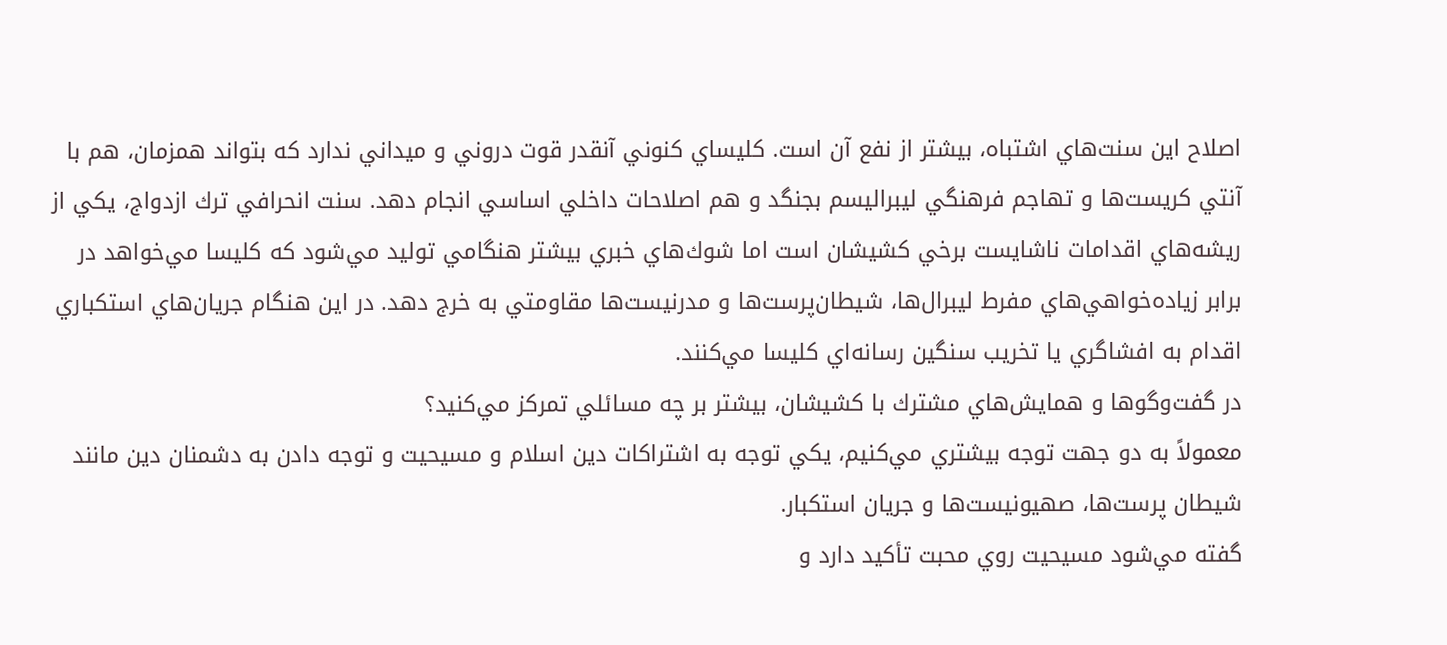اصلاح اين سنت‌هاي اشتباه، بيشتر از نفع آن است. كليساي كنوني آنقدر قوت دروني و ميداني ندارد كه بتواند همزمان، هم با آنتي كريست‌ها و تهاجم فرهنگي ليبراليسم بجنگد و هم اصلاحات داخلي اساسي انجام دهد. سنت انحرافي ترك ازدواج، يكي از ريشه‌هاي اقدامات ناشايست برخي كشيشان است اما شوك‌هاي خبري بيشتر هنگامي توليد مي‌شود كه كليسا مي‌خواهد در برابر زياده‌خواهي‌هاي مفرط ليبرال‌ها، شيطان‌پرست‌ها و مدرنيست‌ها مقاومتي به خرج دهد. در اين هنگام جريان‌هاي استكباري اقدام به افشاگري يا تخريب سنگين رسانه‌اي كليسا مي‌كنند.
در گفت‌وگوها و همايش‌هاي مشترك با كشيشان، بيشتر بر چه مسائلي تمركز مي‌كنيد؟
معمولاً به دو جهت توجه بيشتري مي‌كنيم، يكي توجه به اشتراكات دين اسلام و مسيحيت و توجه دادن به دشمنان دين مانند شيطان پرست‌ها، صهيونيست‌ها و جريان استكبار.
گفته مي‌شود مسيحيت روي محبت تأكيد دارد و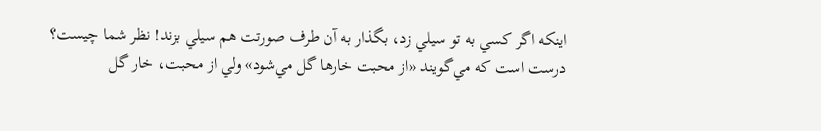اينكه اگر كسي به تو سيلي زد، بگذار به آن طرف صورتت هم سيلي بزند! نظر شما چيست؟
درست است كه مي‌گويند «از محبت خارها گل مي‌شود» ولي از محبت، خار گل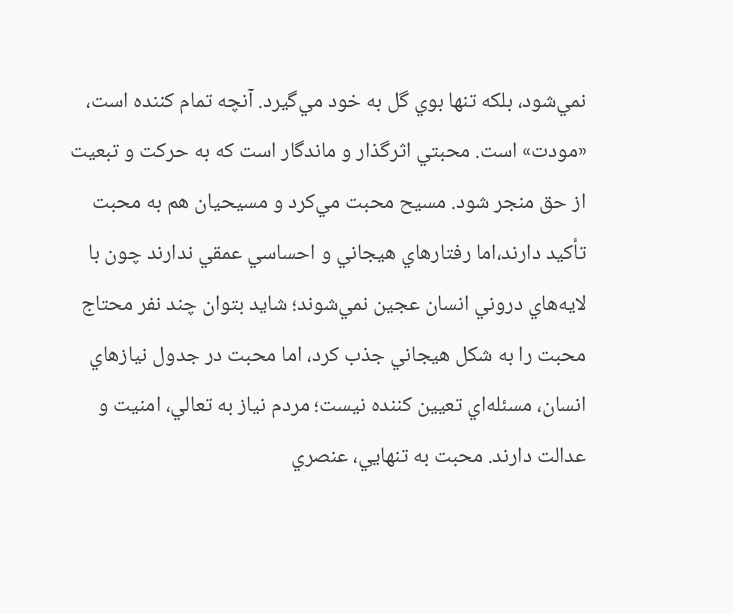نمي‌شود، بلكه تنها بوي گل به خود مي‌گيرد. آنچه تمام كننده است، «مودت» است. محبتي اثرگذار و ماندگار است كه به حركت و تبعيت از حق منجر شود. مسيح محبت مي‌كرد و مسيحيان هم به محبت تأكيد دارند،اما رفتارهاي هيجاني و احساسي عمقي ندارند چون با لايه‌هاي دروني انسان عجين نمي‌شوند؛ شايد بتوان چند نفر محتاج محبت را به شكل هيجاني جذب كرد، اما محبت در جدول نيازهاي انسان، مسئله‌اي تعيين كننده نيست؛ مردم نياز به تعالي، امنيت و عدالت دارند. محبت به تنهايي، عنصري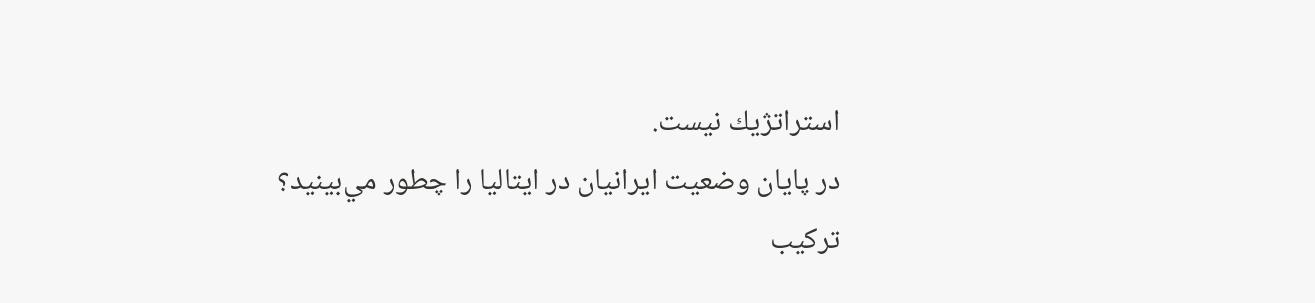استراتژيك نيست.
در پايان وضعيت ايرانيان در ايتاليا را چطور مي‌بينيد؟
تركيب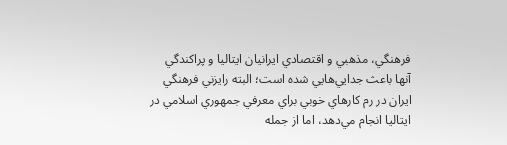فرهنگي، مذهبي و اقتصادي ايرانيان ايتاليا و پراكندگي آنها باعث جدايي‌هايي شده است؛ البته رايزني فرهنگي ايران در رم كارهاي خوبي براي معرفي جمهوري اسلامي در ايتاليا انجام مي‌دهد، اما از جمله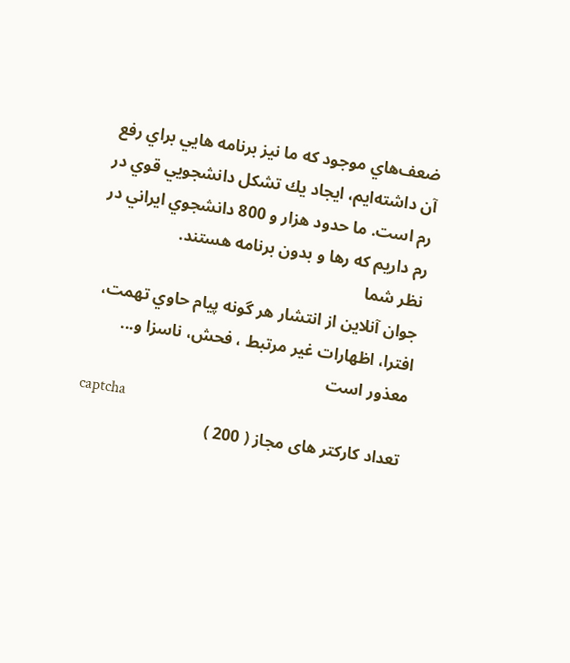ضعف‌هاي موجود كه ما نيز برنامه هايي براي رفع آن داشته‌ايم، ايجاد يك تشكل دانشجويي قوي در رم است. ما حدود هزار و 800 دانشجوي ايراني در رم داريم كه رها و بدون برنامه هستند.
نظر شما
جوان آنلاين از انتشار هر گونه پيام حاوي تهمت، افترا، اظهارات غير مرتبط ، فحش، ناسزا و... معذور است
captcha
تعداد کارکتر های مجاز ( 200 )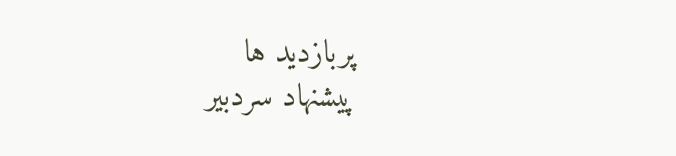پربازدید ها
پیشنهاد سردبیر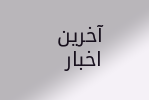آخرین اخبار